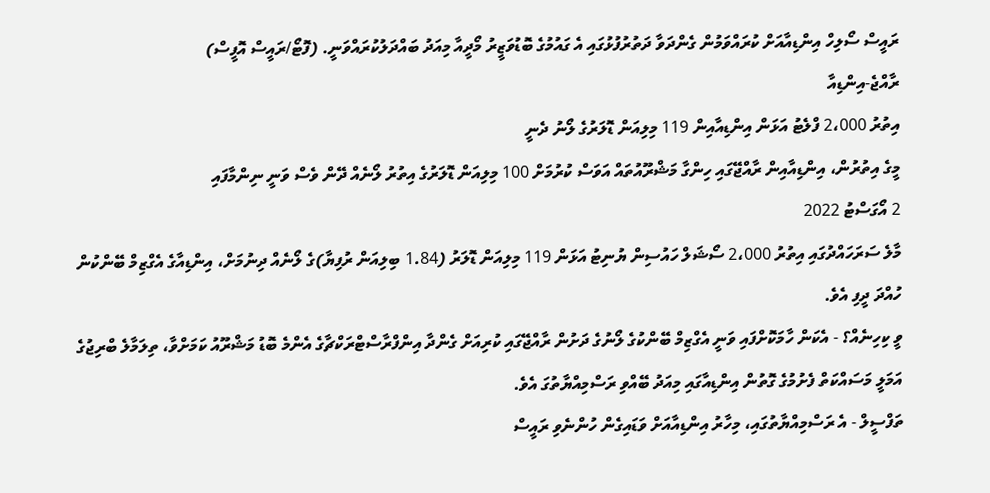ރައީސް ސޯލިހް އިންޑިއާއަށް ކުރައްވަމުން ގެންދަވާ ދަތުރުފުޅުގައި އެ ގައުމުގެ ބޮޑުވަޒީރު މޯދީއާ މިއަދު ބައްދަލުކުރައްވަނީ. (ފޮޓޯ/ރައީސް އޮފީސް)
ރާއްޖެ-އިންޑިއާ
އިތުރު 2،000 ފްލެޓު އަޅަން އިންޑިއާއިން 119 މިލިއަން ޑޮލަރުގެ ލޯނު ދެނީ
މީގެ އިތުރުން، އިންޑިއާއިން ރާއްޖޭގައި ހިންގާ މަޝްރޫއުތައް އަވަސް ކުރުމަށް 100 މިލިއަން ޑޮލަރުގެ އިތުރު ލޯނެއް ދޭން ވެސް ވަނީ ނިންމާފައި
2 އޯގަސްޓު 2022
މާލެ ސަރަހައްދުގައި އިތުރު 2،000 ސޯޝަލް ހައުސިން ޔުނިޓު އަޅަން 119 މިލިއަން ޑޮލަރު (1.84 ބިލިއަން ރުފިޔާ)ގެ ލޯނެއް ދިނުމަށް، އިންޑިއާގެ އެގްޒިމް ބޭންކުން ހުއްދަ ދީފި އެވެ.
ވީ ކިހިނެއް؟ - އެކަން ހާމަކޮށްފައި ވަނީ އެގްޒިމް ބޭންކުގެ ލޯނުގެ ދަށުން ރާއްޖޭގައި ކުރިއަށް ގެންދާ އިންފްރާސްޓްރަކްޗާގެ އެންމެ ބޮޑު މަޝްރޫއު ކަމަށްވާ، ތިލަމާލެ ބްރިޖުގެ އަމަލީ މަސައްކަތް ފެށުމުގެ ގޮތުން އިންޑިއާގައި މިއަދު ބޭއްވި ރަސްމިއްޔާތުގަ އެވެ.
ތަފްސީލް - އެ ރަސްމިއްޔާތުގައި، މިހާރު އިންޑިއާއަށް ވަޑައިގެން ހުންނެވި ރައީސް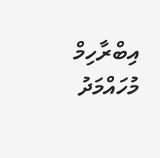އިބްރާހިމް މުހައްމަދު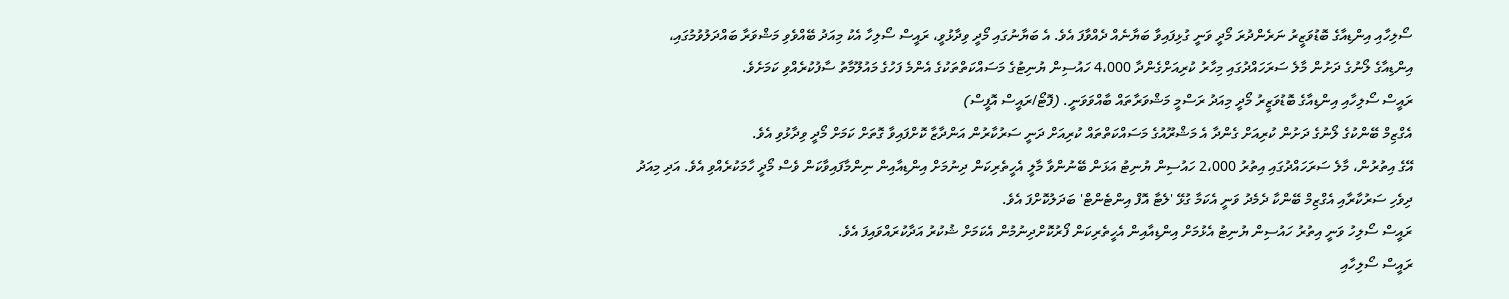ސޯލިހާއި އިންޑިއާގެ ބޮޑުވަޒީރު ނަރެންދުރަ މޯދީ ވަނީ ގުޅިފައިވާ ބަޔާނެއް ދެއްވާފަ އެވެ. އެ ބަޔާނުގައި މޯދީ ވިދާޅުވީ، ރައީސް ސޯލިހާ އެކު މިއަދު ބޭއްވެވި މަޝްވަރާ ބައްދަލުވުމުގައި، އިންޑިއާގެ ލޯނުގެ ދަށުން މާލެ ސަރަހައްދުގައި މިހާރު ކުރިއަށްގެންދާ 4،000 ހައުސިން ޔުނިޓުގެ މަސައްކަތްތަކުގެ އެންމެ ފަހުގެ މައުލޫމާތު ސާފުކުރެއްވި ކަމަށެވެ.
ރައީސް ސޯލިހާއި އިންޑިއާގެ ބޮޑުވަޒީރު މޯދީ މިއަދު ރަސްމީ މަޝްވަރާތައް ބާއްވަވަނީ. (ފޮޓޯ/ރައީސް އޮފީސް)
އެގްޒިމް ބޭންކުގެ ލޯނުގެ ދަށުން ކުރިއަށް ގެންދާ އެ މަޝްރޫއުގެ މަސައްކަތްތައް ކުރިއަށް ދަނީ ސަރުކާރުން އަންދާޒާ ކޮށްފައިވާ ގޮތަށް ކަމަށް މޯދީ ވިދާޅުވި އެވެ.
އޭގެ އިތުރުން، މާލެ ސަރަހައްދުގައި އިތުރު 2،000 ހައުސިން ޔުނިޓު އަޅަން ބޭނުންވާ މާލީ އެހީތެރިކަން ދިނުމަށް އިންޑިއާއިން ނިންމާފައިވާކަން ވެސް މޯދީ ހާމަކުރެއްވި އެވެ. އަދި މިއަދު ދިވެހި ސަރުކާރާއި އެގްޒިމް ބޭންކާ ދެމެދު ވަނީ އެކަމާ ގުޅޭ 'ލެޓާ އޮފް އިންޓެންޓް' ބަދަލުކޮށްފަ އެވެ.
ރައީސް ސޯލިހު ވަނީ އިތުރު ހައުސިން ޔުނިޓު އެޅުމަށް އިންޑިއާއިން އެހީތެރިކަން ފޯރުކޮށްދިނުމުން އެކަމަށް ޝުކުރު އަދާކުރައްވައިފަ އެވެ.
ރައީސް ސޯލިހާއި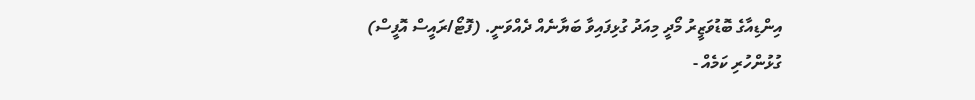އިންޑިއާގެ ބޮޑުވަޒީރު މޯދީ މިއަދު ގުޅިފައިވާ ބަޔާނެއް ދެއްވަނީ. (ފޮޓޯ/ރައީސް އޮފީސް)
ގުޅުންހުރި ކަމެއް -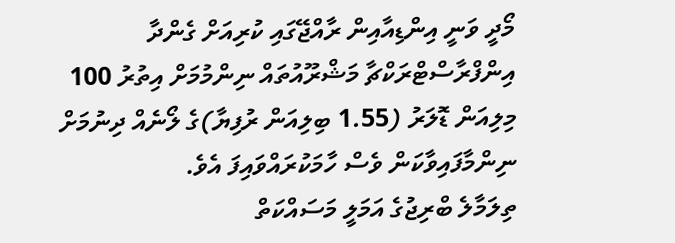މޯދީ ވަނީ އިންޑިއާއިން ރާއްޖޭގައި ކުރިއަށް ގެންދާ އިންފްރާސްޓްރަކްޗާ މަޝްރޫއުތައް ނިންމުމަށް އިތުރު 100 މިލިއަން ޑޮލަރު (1.55 ބިލިއަން ރުފިޔާ)ގެ ލޯނެއް ދިނުމަށް ނިންމާފައިވާކަން ވެސް ހާމަކުރައްވައިފަ އެވެ.
ތިލަމާލެ ބްރިޖުގެ އަމަލީ މަސައްކަތް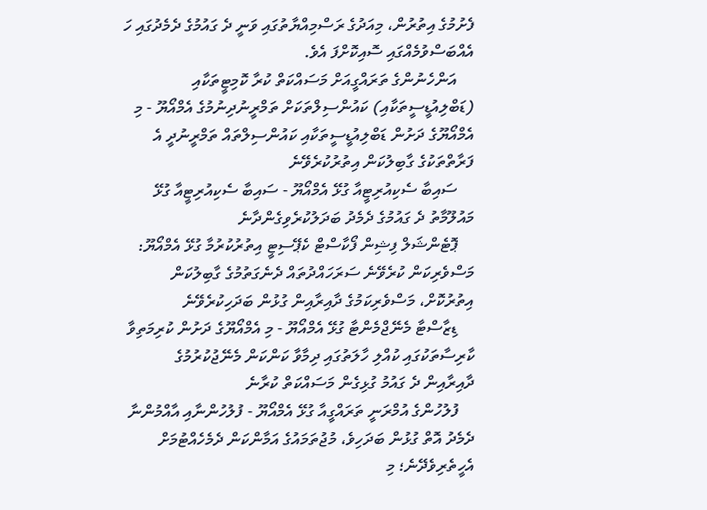ފެށުމުގެ އިތުރުން، މިއަދުގެ ރަސްމިއްޔާތުގައި ވަނީ ދެ ގައުމުގެ ދެމެދުގައި ހަ އެއްބަސްވުމެއްގައި ސޮއިކޮށްފަ އެވެ.
    އަންހެނުންގެ ތަރައްގީއަށް މަސައްކަތް ކުރާ ކޮމިޓީތަކާއި (ޑަބްލިއުޑީސީތަކާއި) ކައުންސިލްތަކަށް ތަމްރީނުދިނުމުގެ އެމްއޯޔޫ - މި އެމްއޯޔޫގެ ދަށުން ޑަބްލިއުޑީސީތަކާއި ކައުންސިލްތައް ތަމްރީނުދީ އެ ފަރާތްތަކުގެ ގާބިލުކަން އިތުރުކުރެވޭނެ
    ސައިބާ ސެކިއުރިޓީއާ ގުޅޭ އެމްއޯޔޫ - ސައިބާ ސެކިއުރިޓީއާ ގުޅޭ މައުލޫމާތު ދެ ގައުމުގެ ދެމެދު ބަދަލުކުރެވިގެންދާނެ
    ޕޮޓެންޝަލް ފިޝިން ފޯކާސްޓް ކެޕޭސިޓީ އިތުރުކުރުމާ ގުޅޭ އެމްއޯޔޫ: މަސްވެރިކަން ކުރެވޭނެ ސަރަހައްދުތައް ދެނެގަތުމުގެ ގާބިލުކަން އިތުރުކޮށް، މަސްވެރިކަމުގެ ދާއިރާއިން ގުޅުން ބަދަހިކުރެވޭނެ
    ޑިޒާސްޓާ މެނޭޖްމެންޓާ ގުޅޭ އެމްއޯޔޫ - މި އެމްއޯޔޫގެ ދަށުން ކުރިމަތިވާ ކާރިސާތަކުގައި ކުއްލި ހާލަތުގައި ދިމާވާ ކަންކަން މެނޭޖުކުރުމުގެ ދާއިރާއިން ދެ ގައުމު ގުޅިގެން މަސައްކަތް ކުރާނެ
    ފުލުހުންގެ އުމްރަނީ ތަރައްގީއާ ގުޅޭ އެމްއޯޔޫ - ފުލުހުންނާއި އާއްމުންނާ ދެމެދު އޮތް ގުޅުން ބަދަހިވެ، މުޖުތަމައުގެ އަމާންކަން ދެމެހެއްޓުމަށް އެހީތެރިވެދޭނެ؛ މި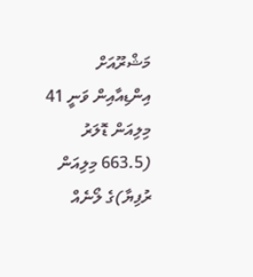މަޝްރޫއަށް އިންޑިއާއިން ވަނީ 41 މިލިއަން ޑޮލަރު (663.5 މިލިއަން ރުފިޔާ)ގެ ލޯނެއް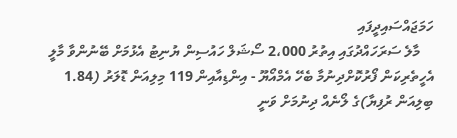ހަމަޖައްސައިދީފައި
    މާލެ ސަރަހައްދުގައި އިތުރު 2،000 ސޯޝަލް ހައުސިން ޔުނިޓު އެޅުމަށް ބޭނުންވާ މާލީ އެހީތެރިކަން ފޯރުކޮށްދިނުމާ ބެހޭ އެމްއޯޔޫ - އިންޑިއާއިން 119 މިލިއަން ޑޮލަރު (1.84 ބިލިއަން ރުފިޔާ)ގެ ލޯނެއް ދިނުމަށް ވަނީ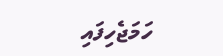ހަމަޖެހިފައި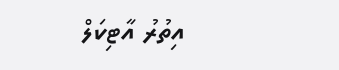އިތުރު އާޓިކަލް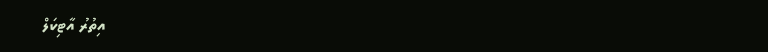އިތުރު އާޓިކަލް